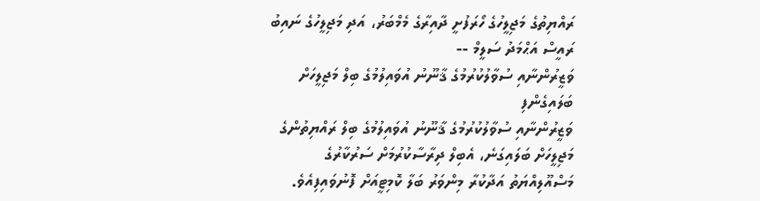ރައްޔިތުގެ މަޖިލީހުގެ ހޯރަފުށީ ދާއިރާގެ މެމްބަރު، އަދި މަޖިލީހުގެ ނައިބު ރައީސް އަޙްމަދު ސަލީމް --
ވަޒީރުންނާއި ސުވާލުކުރުމުގެ ޤާނޫނު އުވައިލުމުގެ ބިލް މަޖިލީހަށް ބަލައިގެންފި
ވަޒީރުންނާއި ސުވާލުކުރުމުގެ ޤާނޫނު އުވައިލުމުގެ ބިލް ރައްޔިތުންގެ މަޖިލީހަށް ބަލައިގަނެ، އެބިލް ދިރާސާކުރުމަށް ސަރުކާރުގެ މަސްއޫލިއްޔަތު އަދާކުރާ މިންވަރު ބަލާ ކޮމިޓީއަށް ފޮނުވައިފިއެވެ.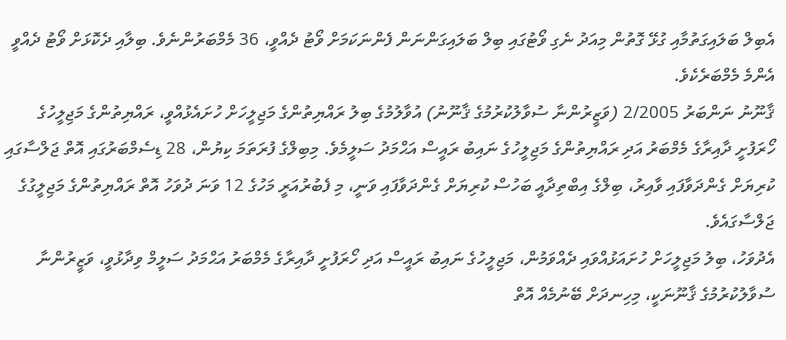އެބިލް ބަލައިގަތުމާއި ގުޅޭ ގޮތުން މިއަދު ނެގި ވޯޓުގައި ބިލް ބަލައިގަންނަން ފެންނަކަމަށް ވޯޓު ދެއްވީ، 36 މެމްބަރުންނެވެ. ބިލާއި ދެކޮޅަށް ވޯޓު ދެއްވީ އެންމެ މެމްބަރެކެވެ.
ޤާނޫނު ނަންބަރު 2/2005 (ވަޒީރުންނާ ސުވާލުކުރުމުގެ ޤާނޫނު) އުވާލުމުގެ ބިލު ރައްޔިތުންގެ މަޖިލީހަށް ހުށައެޅުއްވީ، ރައްޔިތުންގެ މަޖިލީހުގެ ހޯރަފުށީ ދާއިރާގެ މެމްބަރު އަދި ރައްޔިތުންގެ މަޖިލީހުގެ ނައިބު ރައީސް އަޙްމަދު ސަލީމެވެ. މިބިލްގެ ފުރަތަމަ ކިޔުން، 28 ޑިސެމްބަރުގައި އޮތް ޖަލްސާގައި ކުރިޔަށް ގެންދަވާފައި ވާއިރު، ބިލްގެ އިބްތިދާއީ ބަހުސް ކުރިޔަށް ގެންދަވާފައި ވަނީ، މި ފެބުރުއަރީ މަހުގެ 12 ވަނަ ދުވަހު އޮތް ރައްޔިތުންގެ މަޖިލީގުގެ ޖަލްސާގައެވެ.
އެދުވަހު، ބިލު މަޖިލީހަށް ހުށައަޅުއްވައި ދެއްވަމުން، މަޖިލީހުގެ ނައިބު ރައީސް އަދި ހޯރަފުށީ ދާއިރާގެ މެމްބަރު އަޙްމަދު ސަލީމް ވިދާޅުވީ، ވަޒީރުންނާ ސުވާލުކުރުމުގެ ޤާނޫނަކީ، މިހިނދަށް ބޭނުމެއް އޮތް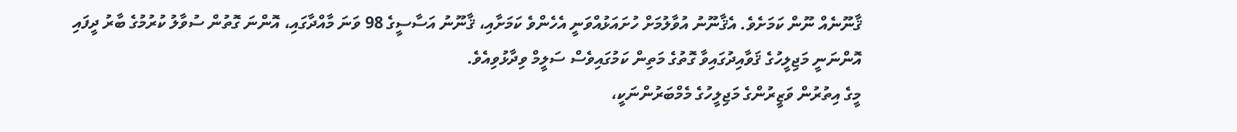ޤާނޫނެއް ނޫން ކަމަށެވެ. އެޤާނޫނު އުވާލުމަށް ހުށައަޅުއްވަނީ އެހެންވެ ކަމަށާއި، ޤާނޫނު އަސާސީގެ 98 ވަނަ މާއްދާގައި، އޮންނަ ގޮތުން ސުވާލު ކުރުމުގެ ބާރު ދީފައި އޮންނަނީ މަޖިލީހުގެ ޤަވާއިދުގައިވާ ގޮތުގެ މަތިން ކަމުގައިވެސް ސަލީމް ވިދާޅުވިއެވެ.
މީގެ އިތުރުން ވަޒީރުންގެ މަޖިލީހުގެ މެމްބަރުންނަކީ،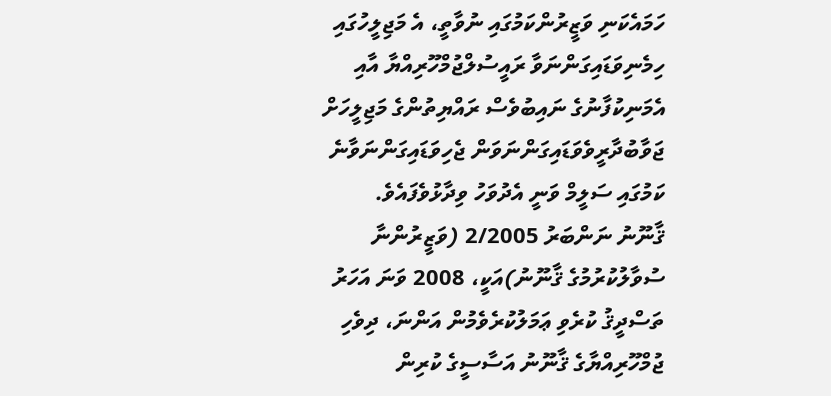ހަމައެކަނި ވަޒީރުންކަމުގައި ނުވާތީ، އެ މަޖިލީހުގައި ހިމެނިވަޑައިގަންނަވާ ރައީސުލްޖުމްހޫރިއްޔާ އާއި އެމަނިކުފާނުގެ ނައިބުވެސް ރައްޔިތުންގެ މަޖިލީހަށް ޖަވާބުދާރީވެވަޑައިގަންނަވަން ޖެހިވަޑައިގަންނަވާނެ ކަމުގައި ސަލީމް ވަނީ އެދުވަހު ވިދާޅުވެފައެވެ.
ޤާނޫނު ނަންބަރު 2/2005 (ވަޒީރުންނާ ސުވާލުކުރުމުގެ ޤާނޫނު)އަކީ، 2008 ވަނަ އަހަރު ތަސްދީޤު ކުރެވި ޢަމަލުކުރެވެމުން އަންނަ، ދިވެހި ޖުމްހޫރިއްޔާގެ ޤާނޫނު އަސާސީގެ ކުރިން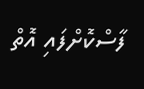ފާސްކޮށްފައި އޮތް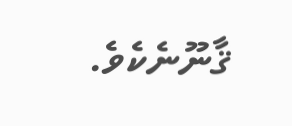ޤާނޫނެކެވެ.